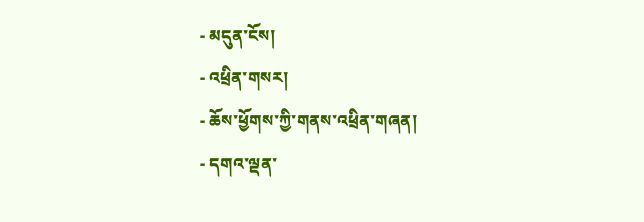- མདུན་ངོས།
- འཕྲིན་གསར།
- ཆོས་ཕྱོགས་ཀྱི་གནས་འཕྲིན་གཞན།
- དགའ་ལྡན་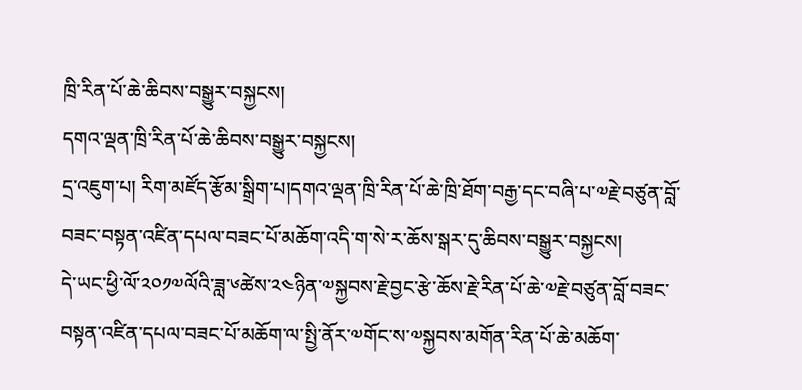ཁྲི་རིན་པོ་ཆེ་ཆིབས་བསྒྱུར་བསྐྱངས།
དགའ་ལྡན་ཁྲི་རིན་པོ་ཆེ་ཆིབས་བསྒྱུར་བསྐྱངས།
དྲ་འཇུག་པ། རིག་མཛོད་རྩོམ་སྒྲིག་པ།དགའ་ལྡན་ཁྲི་རིན་པོ་ཆེ་ཁྲི་ཐོག་བརྒྱ་དང་བཞི་པ་༧རྗེ་བཙུན་བློ་བཟང་བསྟན་འཛིན་དཔལ་བཟང་པོ་མཆོག་འདི་ག་སེ་ར་ཆོས་སྒར་དུ་ཆིབས་བསྒྱུར་བསྐྱངས།
དེ་ཡང་ཕྱི་ལོ་༢༠༡༧ལོའི་ཟླ་༦ཚེས་༢༤ཉིན་༧སྐྱབས་རྗེ་བྱང་རྩེ་ཆོས་རྗེ་རིན་པོ་ཆེ་༧རྗེ་བཙུན་བློ་བཟང་བསྟན་འཛིན་དཔལ་བཟང་པོ་མཆོག་ལ་སྤྱི་ནོར་༧གོང་ས་༧སྐྱབས་མགོན་རིན་པོ་ཆེ་མཆོག་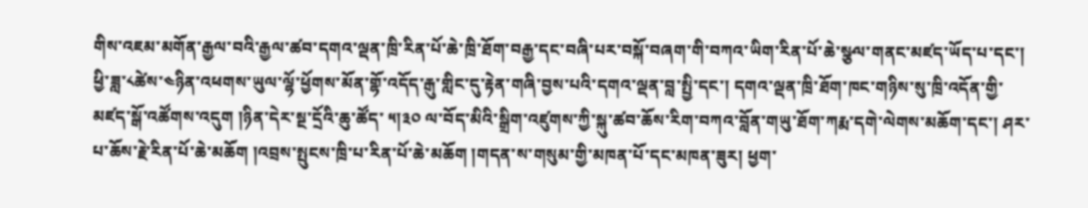གིས་འཇམ་མགོན་རྒྱལ་བའི་རྒྱལ་ཚབ་དགའ་ལྡན་ཁྲི་རིན་པོ་ཆེ་ཁྲི་ཐོག་བརྒྱ་དང་བཞི་པར་བསྐོ་བཞག་གི་བཀའ་ཡིག་རིན་པོ་ཆེ་སྩལ་གནང་མཛད་ཡོད་པ་དང་། ཕྱི་ཟླ་༨ཚེས་༤ཉིན་འཕགས་ཡུལ་ལྷོ་ཕྱོགས་མོན་གྷོ་འདོད་རྒུ་གླིང་དུ་རྟེན་གཞི་བྱས་པའི་དགའ་ལྡན་བླ་སྤྱི་དང་། དགའ་ལྡན་ཁྲི་ཐོག་ཁང་གཉིས་སུ་ཁྲི་འདོན་གྱི་མཛད་སྒོ་འཚོགས་འདུག །ཉིན་དེར་སྔ་དྲོའི་ཆུ་ཚོད་ ༥།༣༠ ལ་བོད་མིའི་སྒྲིག་འཛུགས་ཀྱི་སྐུ་ཚབ་ཆོས་རིག་བཀའ་བློན་གཡུ་ཐོག་ཀརྨ་དགེ་ལེགས་མཆོག་དང་། ཤར་པ་ཆོས་རྗེ་རིན་པོ་ཆེ་མཆོག །འབྲས་སྤུངས་ཁྲི་པ་རིན་པོ་ཆེ་མཆོག །གདན་ས་གསུམ་གྱི་མཁན་པོ་དང་མཁན་ཟུར། ཕྱག་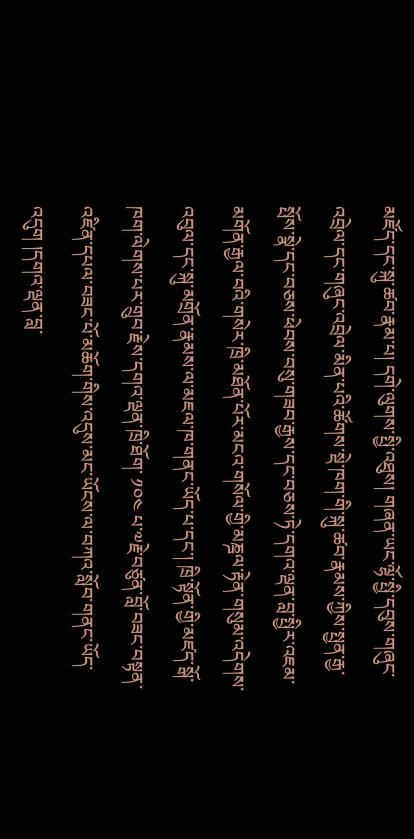མཛོད་དང་སྐུ་ཚབ་རྣམ་པ། དགེ་ལུགས་སྤྱི་འཐུས། གཞན་ཡང་ལྷོ་སྤྱི་དབུས་གཞུང་འབྲེལ་དང་གཞུང་འབྲེལ་མིན་པའི་ཚོགས་སྡེ་ཁག་གི་སྐུ་ཚབ་རྣམས་ཀྱིས་སྤྱན་རྒྱ་སྤོས་སྣེ་དང་བཅས་ཕེབས་བསུ་གཟབ་རྒྱས་དང་བཅས་ཏེ་དགའ་ལྡན་བླ་སྤྱིར་འཇམ་མགོན་རྒྱལ་བའི་གསེར་ཁྲི་མཐོན་པོར་མངའ་གསོལ་གྱི་མཎྜལ་རྟེན་གསུམ་འདེགས་འབུལ་དང་སྐུ་མགྲོན་རྣམས་ལ་མཇལ་ཁ་གནང་ཡོད་པ་དང་། ཁྲི་སྟོན་གྱི་མཛད་སྒོ་ཁག་ལེགས་པར་གྲུབ་རྗེས་དགའ་ལྡན་ཁྲི་ཐོག་ ༡༠༤ པ་༧རྗེ་བཙུན་བློ་བཟང་བསྟན་འཛིན་དཔལ་བཟང་པོ་མཆོག་གིས་འདུས་མང་ཡོངས་ལ་བཀའ་སློབ་གནང་ཡོད་འདུག །དགའ་ལྡན་བླ་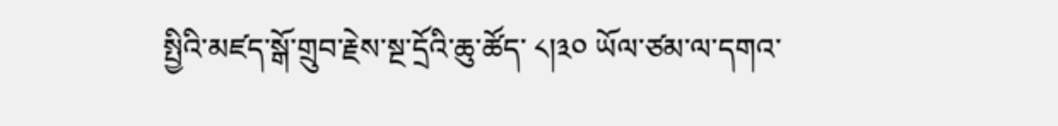སྤྱིའི་མཛད་སྒོ་གྲུབ་རྗེས་སྔ་དྲོའི་ཆུ་ཚོད་ ༨།༣༠ ཡོལ་ཙམ་ལ་དགའ་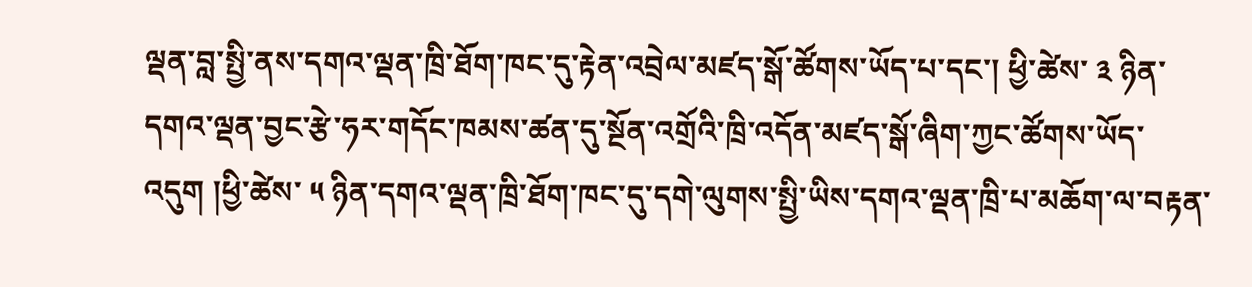ལྡན་བླ་སྤྱི་ནས་དགའ་ལྡན་ཁྲི་ཐོག་ཁང་དུ་རྟེན་འབྲེལ་མཛད་སྒོ་ཚོགས་ཡོད་པ་དང་། ཕྱི་ཚེས་ ༣ ཉིན་དགའ་ལྡན་བྱང་རྩེ་ཧར་གདོང་ཁམས་ཚན་དུ་སྔོན་འགྲོའི་ཁྲི་འདོན་མཛད་སྒོ་ཞིག་ཀྱང་ཚོགས་ཡོད་འདུག །ཕྱི་ཚེས་ ༥ ཉིན་དགའ་ལྡན་ཁྲི་ཐོག་ཁང་དུ་དགེ་ལུགས་སྤྱི་ཡིས་དགའ་ལྡན་ཁྲི་པ་མཆོག་ལ་བརྟན་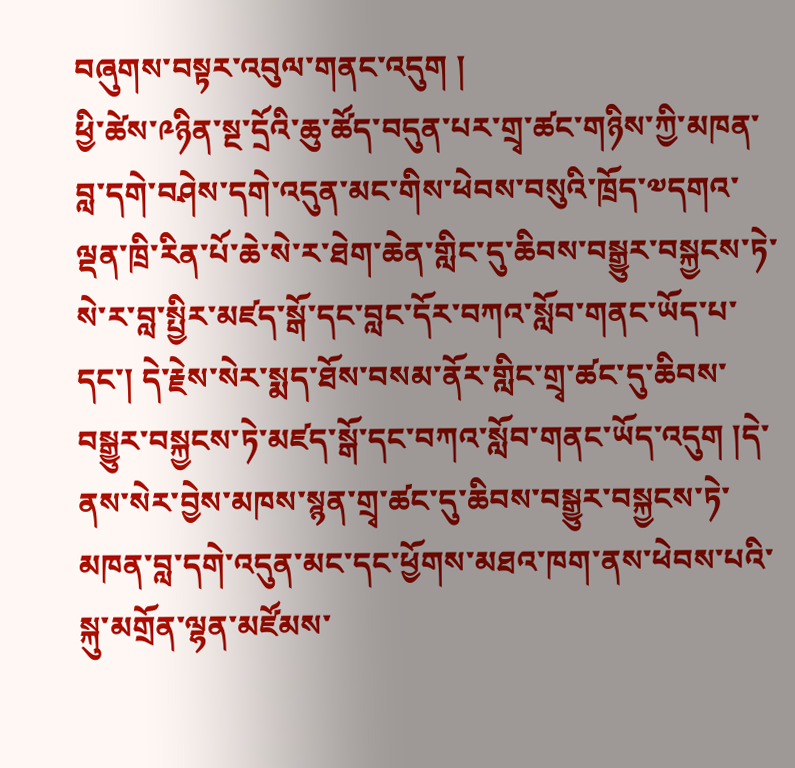བཞུགས་བསྟར་འབུལ་གནང་འདུག །
ཕྱི་ཚེས་༩ཉིན་སྔ་དྲོའི་ཆུ་ཚོད་བདུན་པར་གྲྭ་ཚང་གཉིས་ཀྱི་མཁན་བླ་དགེ་བཤེས་དགེ་འདུན་མང་གིས་ཕེབས་བསུའི་ཁྲོད་༧དགའ་ལྡན་ཁྲི་རིན་པོ་ཆེ་སེ་ར་ཐེག་ཆེན་གླིང་དུ་ཆིབས་བསྒྱུར་བསྐྱངས་ཏེ་སེ་ར་བླ་སྤྱིར་མཛད་སྒོ་དང་བླང་དོར་བཀའ་སློབ་གནང་ཡོད་པ་དང་། དེ་རྗེས་སེར་སྨད་ཐོས་བསམ་ནོར་གླིང་གྲྭ་ཚང་དུ་ཆིབས་བསྒྱུར་བསྐྱངས་ཏེ་མཛད་སྒོ་དང་བཀའ་སློབ་གནང་ཡོད་འདུག །དེ་ནས་སེར་བྱེས་མཁས་སྙན་གྲྭ་ཚང་དུ་ཆིབས་བསྒྱུར་བསྐྱངས་ཏེ་མཁན་བླ་དགེ་འདུན་མང་དང་ཕྱོགས་མཐའ་ཁག་ནས་ཕེབས་པའི་སྐུ་མགྲོན་ལྷན་མཛོམས་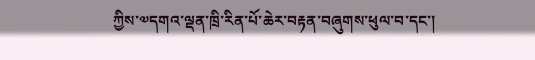ཀྱིས་༧དགའ་ལྡན་ཁྲི་རིན་པོ་ཆེར་བརྟན་བཞུགས་ཕུལ་བ་དང་།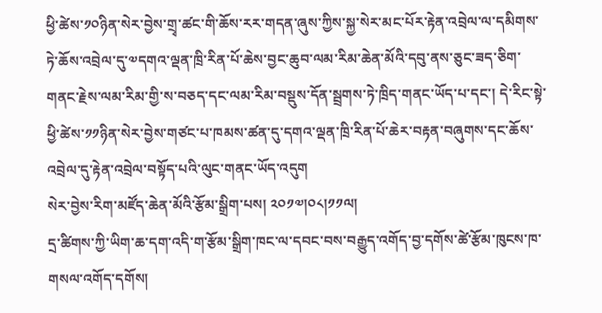ཕྱི་ཚེས་༡༠ཉིན་སེར་བྱེས་གྲྭ་ཚང་གི་ཆོས་རར་གདན་ཞུས་ཀྱིས་སྐྱ་སེར་མང་པོར་རྟེན་འབྲེལ་ལ་དམིགས་ཏེ་ཆོས་འབྲེལ་དུ་༧དགའ་ལྡན་ཁྲི་རིན་པོ་ཆེས་བྱང་ཆུབ་ལམ་རིམ་ཆེན་མོའི་དབུ་ནས་ཅུང་ཟད་ཅིག་གནང་རྗེས་ལམ་རིམ་གྱི་ས་བཅད་དང་ལམ་རིམ་བསྡུས་དོན་སྦྲགས་ཏེ་ཁྲིད་གནང་ཡོད་པ་དང་། དེ་རིང་སྟེ་ཕྱི་ཚེས་༡༡ཉིན་སེར་བྱེས་གཙང་པ་ཁམས་ཚན་དུ་དགའ་ལྡན་ཁྲི་རིན་པོ་ཆེར་བརྟན་བཞུགས་དང་ཆོས་འབྲེལ་དུ་རྟེན་འབྲེལ་བསྟོད་པའི་ལུང་གནང་ཡོད་འདུག
སེར་བྱེས་རིག་མཛོད་ཆེན་མོའི་རྩོམ་སྒྲིག་པས། ༢༠༡༧།༠༨།༡༡ལ།
དྲ་ཚིགས་ཀྱི་ཡིག་ཆ་དག་འདི་ག་རྩོམ་སྒྲིག་ཁང་ལ་དབང་བས་བརྒྱུད་འགོད་བྱ་དགོས་ཚེ་རྩོམ་ཁུངས་ཁ་གསལ་འགོད་དགོས།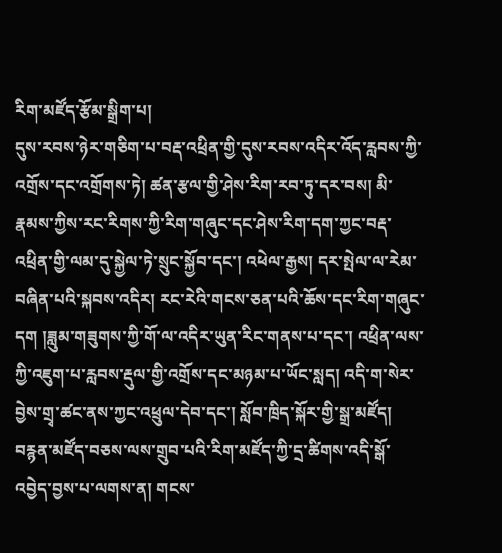རིག་མཛོད་རྩོམ་སྒྲིག་པ།
དུས་རབས་ཉེར་གཅིག་པ་བརྡ་འཕྲིན་གྱི་དུས་རབས་འདིར་འོད་རླབས་ཀྱི་འགྲོས་དང་འགྲོགས་ཏེ། ཚན་རྩལ་གྱི་ཤེས་རིག་རབ་ཏུ་དར་བས། མི་རྣམས་ཀྱིས་རང་རིགས་ཀྱི་རིག་གཞུང་དང་ཤེས་རིག་དག་ཀྱང་བརྡ་འཕྲིན་གྱི་ལམ་དུ་སྐྱེལ་ཏེ་སྲུང་སྐྱོབ་དང་། འཕེལ་རྒྱས། དར་སྤེལ་ལ་རེམ་བཞིན་པའི་སྐབས་འདིར། རང་རེའི་གངས་ཅན་པའི་ཆོས་དང་རིག་གཞུང་དག །ཟླུམ་གཟུགས་ཀྱི་གོ་ལ་འདིར་ཡུན་རིང་གནས་པ་དང་། འཕྲིན་ལས་ཀྱི་འཇུག་པ་རླབས་རྡུལ་གྱི་འགྲོས་དང་མཉམ་པ་ཡོང་སླད། འདི་ག་སེར་བྱེས་གྲྭ་ཚང་ནས་ཀྱང་འཕྲུལ་དེབ་དང་། སློབ་ཁྲིད་སྐོར་གྱི་སྒྲ་མཛོད། བརྙན་མཛོད་བཅས་ལས་གྲུབ་པའི་རིག་མཛོད་ཀྱི་དྲ་ཚིགས་འདི་སྒོ་འབྱེད་བྱས་པ་ལགས་ན། གངས་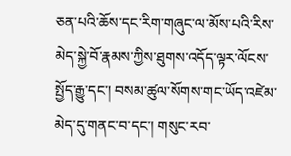ཅན་པའི་ཆོས་དང་རིག་གཞུང་ལ་མོས་པའི་རིས་མེད་སྐྱེ་བོ་རྣམས་ཀྱིས་ཐུགས་འདོད་ལྟར་ལོངས་སྤྱོད་རྒྱུ་དང་། བསམ་ཚུལ་སོགས་གང་ཡོད་འཛེམ་མེད་དུ་གནང་བ་དང་། གསུང་རབ་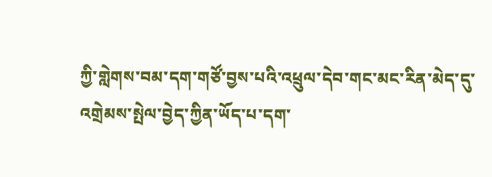ཀྱི་གླེགས་བམ་དག་གཙོ་བྱས་པའི་འཕྲུལ་དེབ་གང་མང་རིན་མེད་དུ་འགྲེམས་སྤེལ་བྱེད་ཀྱིན་ཡོད་པ་དག་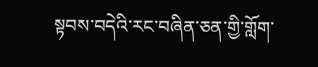སྟབས་བདེའི་རང་བཞིན་ཅན་གྱི་གློག་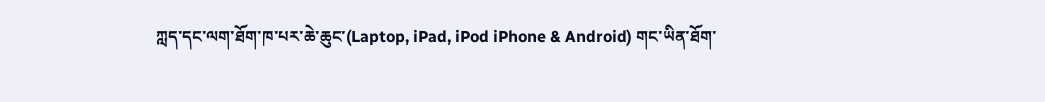ཀླད་དང་ལག་ཐོག་ཁ་པར་ཆེ་ཆུང་(Laptop, iPad, iPod iPhone & Android) གང་ཡིན་ཐོག་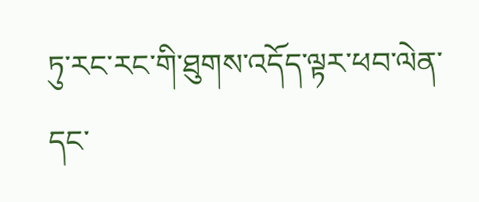ཏུ་རང་རང་གི་ཐུགས་འདོད་ལྟར་ཕབ་ལེན་དང་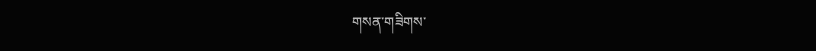གསན་གཟིགས་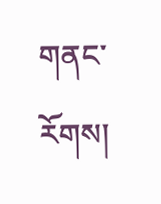གནང་རོགས།